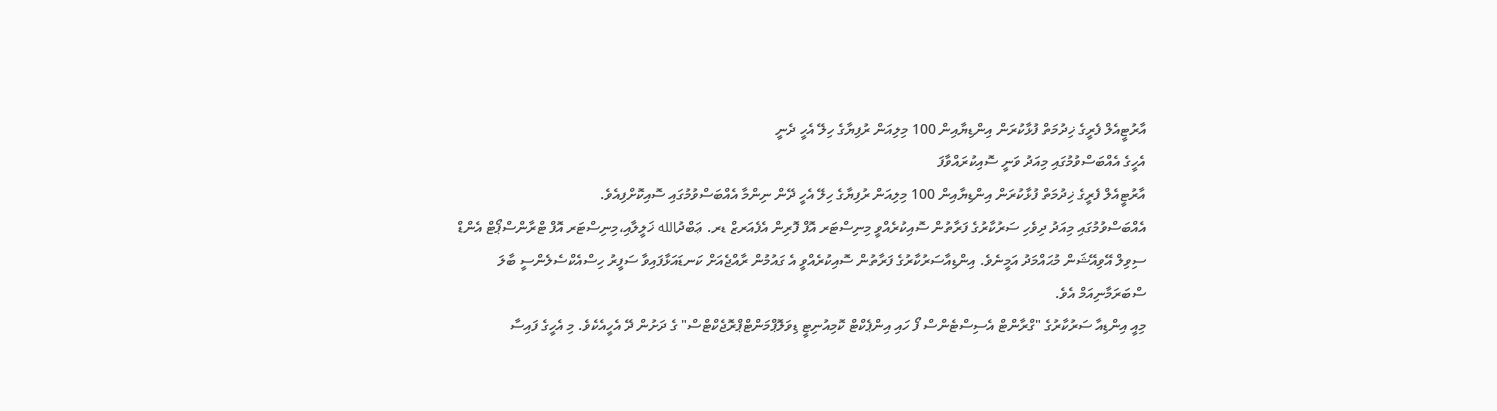އާރުޓީއެލް ފެރީގެ ޚިދުމަތް ފުޅާކުރަން އިންޑިޔާއިން 100 މިލިއަން ރުފިޔާގެ ހިލޭ އެހީ ދެނީ
އެހީގެ އެއްބަސްވުމުގައި މިއަދު ވަނީ ސޮއިކުރައްވާފަ
އާރުޓީއެލް ފެރީގެ ޚިދުމަތް ފުޅާކުރަން އިންޑިޔާއިން 100 މިލިއަން ރުފިޔާގެ ހިލޭ އެހީ ދޭން ނިންމާ އެއްބަސްވުމުގައި ސޮއިކޮށްފިއެވެ.
އެއްބަސްވުމުގައި މިއަދު ދިވެހި ސަރުކާރުގެ ފަރާތުން ސޮއިކުރެއްވީ މިނިސްޓަރ އޮފް ފޮރިން އެފެއަރޒް ޑރ. ޢަބްދުالله ޚަލީލާއި،މިނިސްޓަރ އޮފް ޓްރާންސްޕޯޓް އެންޑް ސިވިލް އޭވިއޭޝަން މުޙައްމަދު އަމީނެވެ. އިންޑިއާސަރުކާރުގެ ފަރާތުން ސޮއިކުރެއްވީ އެ ގައުމުން ރާއްޖެއަށް ކަނޑައަޅާފައިވާ ސަފީރު ހިސްއެކްސެލެންސީ ބާލަ ސްބަރަމާނިއަމް އެވެ.
މިއީ އިންޑިއާ ސަރުކާރުގެ "ގްރާންޓް އެސިސްޓެންސް ފޯ ހައި އިންޕެކްޓް ކޮމިއުނިޓީ ޑިވަލޮޕްމަންޓްޕްރޮޖެކްޓްސް" ގެ ދަށުން ދޭ އެހީއެކެވެ. މި އެހީގެ ފައިސާ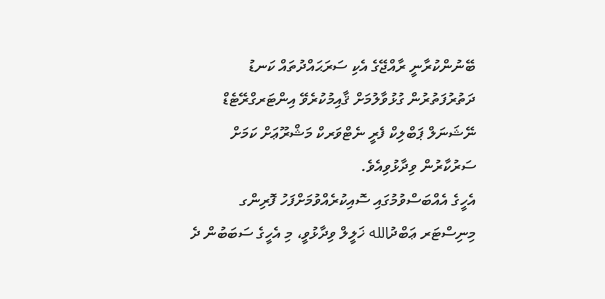ބޭނުންކުރާނީ ރާއްޖޭގެ އެކި ސަރަޙައްދުތައް ކަނޑު ދަތުރުފަތުރުން ގުޅުވާލުމަށް ޤާއިމުކުރެވޭ އިންޓަރގްރޭޓެޑް ނޭޝަނަލް ޕަބްލިކް ފެރީ ނެޓްވަރކް މަޝްރޫޢަށް ކަމަށް ސަރުކާރުން ވިދާޅުވިއެވެ.
އެހީގެ އެއްބަސްވުމުގައި ސޮއިކުރެއްވުމަށްފަހު ފޮރިންގ މިނިސްޓަރ ޢަބްދުالله ޚަލީލް ވިދާޅުވީ، މި އެހީގެ ސަބަބުން ދެ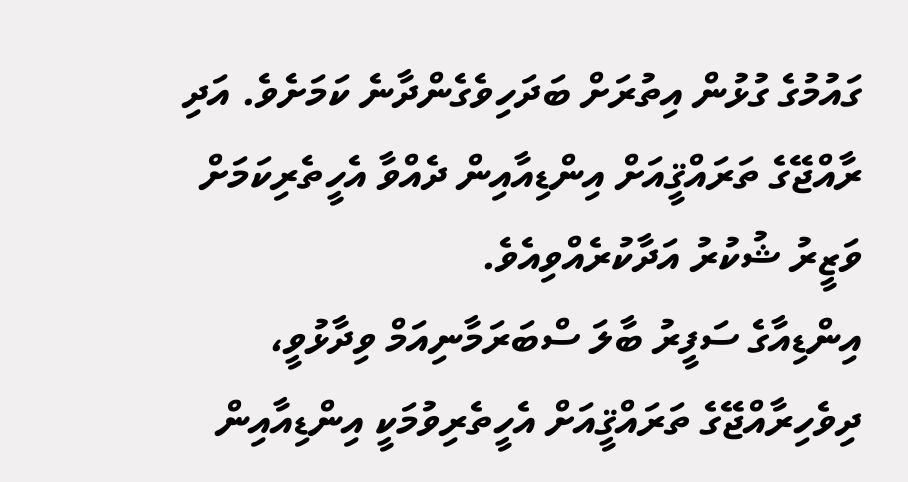ގައުމުގެ ގުޅުން އިތުރަށް ބަދަހިވެގެންދާނެ ކަމަށެވެ. އަދި ރާއްޖޭގެ ތަރައްޤީއަށް އިންޑިއާއިން ދެއްވާ އެހީތެރިކަމަށް ވަޒީރު ޝުކުރު އަދާކުރެއްވިއެވެ.
އިންޑިއާގެ ސަފީރު ބާލަ ސްބަރަމާނިއަމް ވިދާޅުވީ، ދިވެހިރާއްޖޭގެ ތަރައްޤީއަށް އެހީތެރިވުމަކީ އިންޑިއާއިން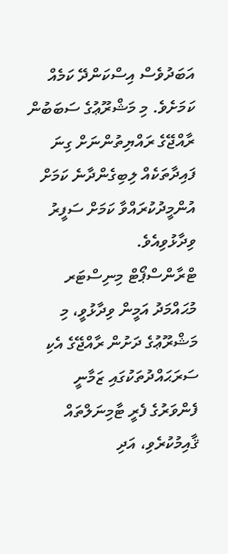އަބަދުވެސް އިސްކަންދޭ ކަމެއް ކަމަށެވެ. މި މަޝްރޫޢުގެ ސަބަބުން ރާއްޖޭގެ ރައްޔިތުންނަށް ގިނަ ފައިދާތަކެއް ލިބިގެންދާނެ ކަމަށް އުންމީދުކުރައްވާ ކަމަށް ސަފީރު ވިދާޅުވިއެވެ.
ޓްރާންސްޕޯޓް މިނިސްޓަރ މުޙައްމަދު އަމީން ވިދާޅުވީ، މި މަޝްރޫޢުގެ ދަށުން ރާއްޖޭގެ އެކި ސަރަޙައްދުތަކުގައި ޒަމާނީ ފެންވަރުގެ ފެރީ ޓާމިނަލްތައް ޤާއިމުކުރެވި، އަދި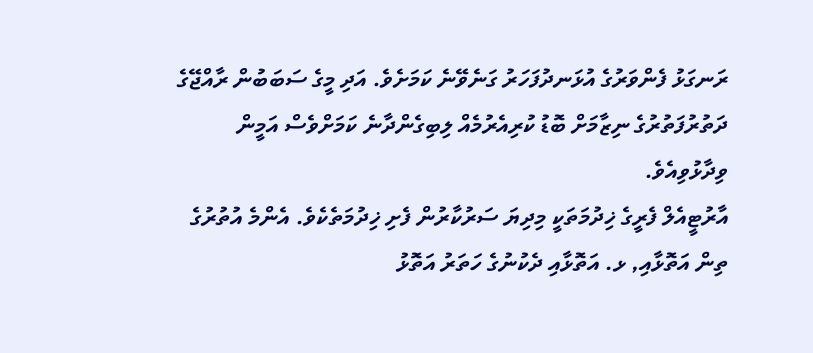ރަނގަޅު ފެންވަރުގެ އުޅަނދުފަހަރު ގަނެވޭނެ ކަމަށެވެ. އަދި މީގެ ސަބަބުން ރާއްޖޭގެ ދަތުރުފަތުރުގެ ނިޒާމަށް ބޮޑު ކުރިއެރުމެއް ލިބިގެންދާނެ ކަމަށްވެސް އަމީން ވިދާޅުވިއެވެ.
އާރުޓީއެލް ފެރީގެ ޚިދުމަތަކީ މިދިޔަ ސަރުކާރުން ފެށި ޚިދުމަތެކެވެ. އެންމެ އުތުރުގެ ތިން އަތޮޅާއި, ޅ. އަތޮޅާއި ދެކުނުގެ ހަތަރު އަތޮޅު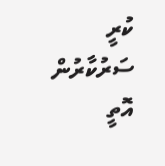ކުރީ ސަރުކާރުން އޮތީ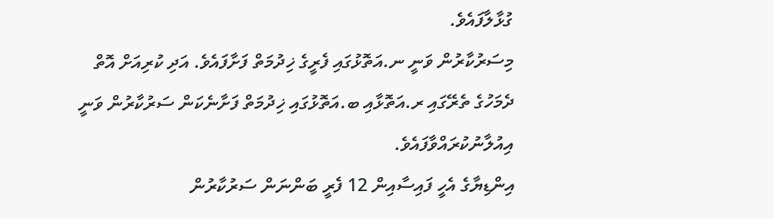ގުޅާލާފައެވެ.
މިސަރުކާރުން ވަނީ ނ.އަތޮޅުގައި ފެރީގެ ޚިދުމަތް ފަށާފައެވެ. އަދި ކުރިއަށް އޮތް ދެމަހުގެ ތެރޭގައި ރ.އަތޮޅާއި ބ.އަތޮޅުގައި ޚިދުމަތް ފަށާނެކަން ސަރުކާރުން ވަނީ އިއުލާނުކުރައްވާފައެވެ.
އިންޑިޔާގެ އެހީ ފައިސާއިން 12 ފެރީ ބަންނަން ސަރުކާރުން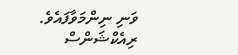ވަނި ނިންމަވާފައެވެ.
ރިއެކްޝަންސް